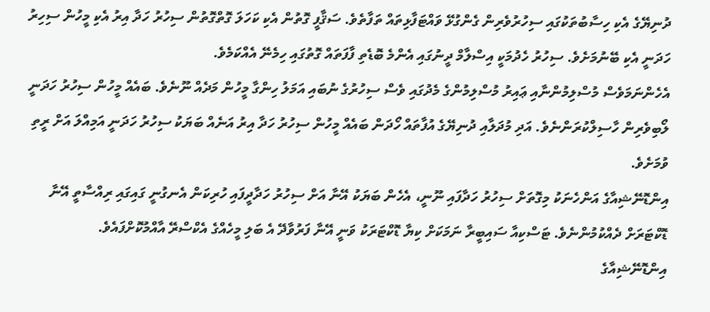ދުނިޔޭގެ އެކި ހިސާބުތަކުގައި ސިހުރުވެރިން ގެންގުޅޭ ވައްޓަފާޅިތައް ތަފާތެވެ. ސަޤާފީ ގޮތުން އެކި ކަހަލަ ގޮތްގޮތުން ސިހުރު ހަދާ އިރު އެކި މީހުން ސިހިރު ހަދަނީ އެކި ބޭނުމަށެވެ. ސިހުރު ހެދުމަކީ އިސްލާމް ދީނުގައި އެންމެ ބޮޑެތި ފާފަތައް ގޮތުގައި ހިމެނޭ އެއްކަމެވެ.
އެހެންނަމަވެސް މުސްލިމުންނާއި ޢައިރު މުސްލިމުންގެ މެދުގައި ވެސް ސިހުރުގެ ނުބައި އަމަލު ހިންގާ މީހުން މަދެއް ނޫނެވެ. ބައެއް މީހުން ސިހުރު ހަދަނީ ލޯބިވެރިން ހާސިލްކުރަންނެވެ. އަދި މުދަލާއި ދުނިޔޭގެ އުފާތައް ހޯދަން ބައެއް މީހުން ސިހުރު ހަދާ އިރު އަނެއް ބަޔަކު ސިހުރު ހަދަނީ އަމިއްލަ އަށް ރީތި ވުމަށެވެ.
އިންޑޮނޭޝިއާގެ އަންހެނަކު މިގޮތަށް ސިހުރު ހަދާފައި ނޫނީ، އެހެން ބަޔަކު އޭނާ އަށް ސިހުރު ހަދާދީފައި ހުރިކަން އެނގުނީ ގައިގައި ރިއްސާތީ އޭނާ ޑޮކްޓަރަށް ދެއްކުމުންނެވެ. ޓަސްކިއާ ސައިބީރާ ނަމަކަށް ކިޔާ ޑޮކްޓަރަކު ވަނީ އޭނާ ފަރުވާދޭ އެ ބަލި މީހެއްގެ އެކްސްރޭ އާއްމުކޮށްފައެވެ.
އިންޑޮނޭޝިއާގެ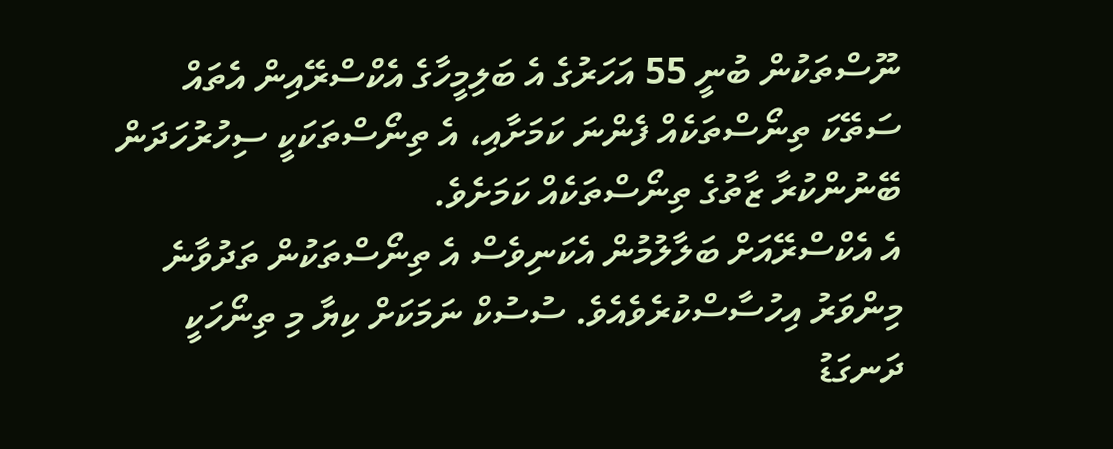ނޫސްތަކުން ބުނީ 55 އަހަރުގެ އެ ބަލިމީހާގެ އެކްސްރޭއިން އެތައް ސަތޭކަ ތިނޯސްތަކެއް ފެންނަ ކަމަށާއި، އެ ތިނޯސްތަކަކީ ސިހުރުހަދަން ބޭނުންކުރާ ޒާތުގެ ތިނޯސްތަކެއް ކަމަށެވެ.
އެ އެކްސްރޭއަށް ބަލާލުމުން އެކަނިވެސް އެ ތިނޯސްތަކުން ތަދުވާނެ މިންވަރު އިހުސާސްކުރެވެއެވެ. ސުސުކް ނަމަކަށް ކިޔާ މި ތިނޯހަކީ ދަނގަޑު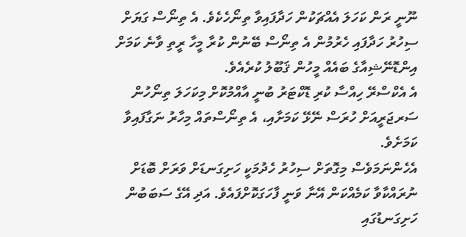ނޫނީ ރަން ކަހަލަ އެއްޗަކުން ހަދާފައިވާ ތިނޯހެކެވެ. އެ ތިނޯސް ގަޔަށް ސިހުރު ހަދާފައި ހެރުމުން އެ ތިނޯސް ބޭނުން ކުރާ މީހާ ރީތި ވާނެ ކަމަށް އިންޑޮނޭޝިއާގެ ބައެއް މީހުން ޤަބޫލު ކުރެއެވެ.
އެ އެކްސްރޭ ހިއްސާ ކުރި ޑޮކްޓަރު ބުނީ އާއްމުކޮށް މިކަހަލަ ތިނޯހުން ސަރޖަރީއަށް ހުރަސް ނޭޅޭ ކަމަށާއި، އެ ތިނޯސްތައް މިހާރު ނަގާފައިވާ ކަމަށެވެ.
އެހެންނަމަވެސް މިގޮތަށް ސިހުރު ހެދުމަކީ ހަށިގަނޑަށް ވަރަށް ބޮޑަށް ނުރައްކާވާ ކަމެއްކަން އޭނާ ވަނީ ފާހަގަކޮށްފައެވެ. އަދި އޭގެ ސަބަބުން ހަށިގަނޑުގައި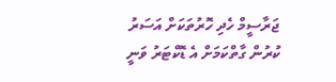ޖަރާސީމް ހެދި ހޮރުތަކަށް އަސަރު ކުރުން ގާތްކަމަށް އެ ޑޮކްޓަރު ވަނީ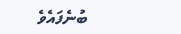ބުނެފައެވެ